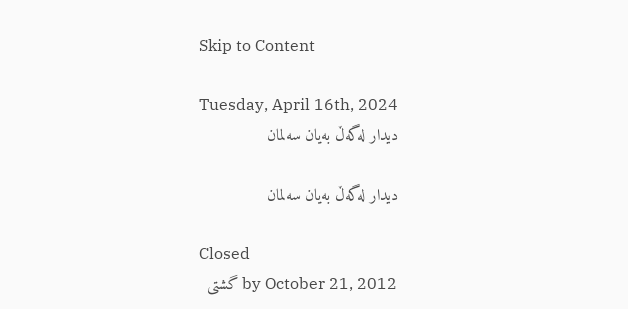Skip to Content

Tuesday, April 16th, 2024
دیدار له‌گه‌ڵ به‌یان سه‌لمان

دیدار له‌گه‌ڵ به‌یان سه‌لمان

Closed
by October 21, 2012 گشتی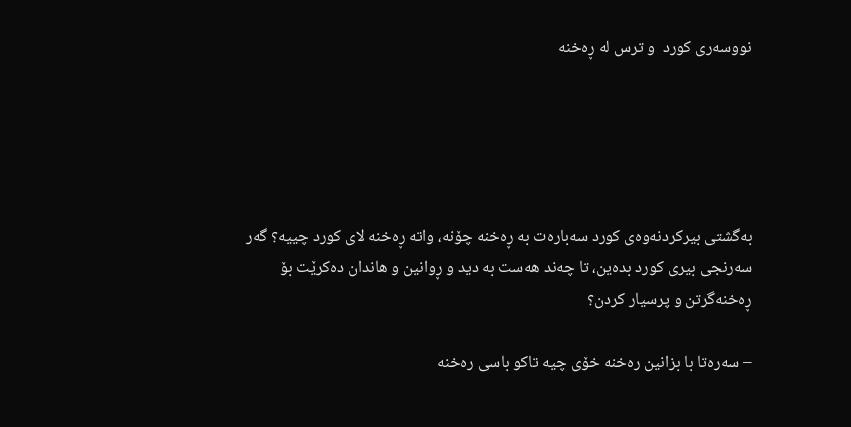نووسه‌ری كورد  و ترس له‌ ڕه‌خنه‌





به‌گشتی بیركردنه‌وه‌ی كورد سه‌باره‌ت به‌ ڕه‌خنه‌ چۆنه‌، واته‌ ڕه‌خنه‌ لای كورد چییه‌؟ گه‌ر سه‌رنجی بیری كورد بده‌ین، تا چه‌ند هه‌ست به‌ دید و ڕوانین و هاندان ده‌كرێت بۆ ڕه‌خنه‌گرتن و پرسیار كردن؟

– سه‌ره‌تا با بزانین ره‌خنه‌ خۆی چیه‌ تاكو باسی ره‌خنه‌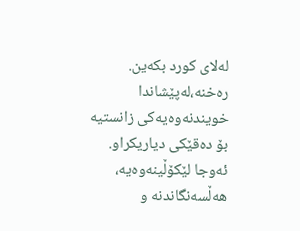له‌لای كورد بكه‌ین. ره‌خنه‌،له‌پێشاندا خویندنه‌وه‌یه‌كی زانستیه‌ بۆ ده‌قێكی دیاریكراو. ئه‌وجا لێكۆڵینه‌وه‌یه‌، هه‌ڵسه‌نگاندنه‌ و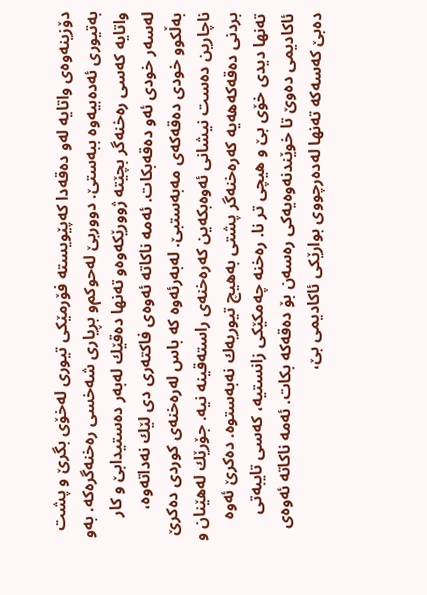دۆزینه‌وه‌ی واتایه‌ له‌و ده‌قه‌دا كه‌پێویسته‌ فۆرمێكی تیوری له‌خۆی بگرێ و پشت به‌تیوری ئه‌ده‌بیه‌وه‌ ببه‌ستێ. دووربێ له‌حوكم‌و بڕیاری شه‌خسی ره‌خنه‌گره‌كه‌. به‌و واتایه‌ كه‌سی ره‌خنه‌گر بچێته‌ ژوورێكه‌وه‌و ته‌نها ده‌قێك له‌به‌ر ده‌ستیدابێ و كار له‌سه‌ر خودی ئه‌و ده‌قه‌بكات. ئه‌مه‌ ناكاته‌ ئه‌وه‌ی فاكته‌ری دی لێك نه‌داته‌وه‌، به‌ڵكوو خودی ده‌قه‌كه‌ی مه‌به‌ستبێ. له‌به‌رئه‌وه‌ كه‌ باس له‌ره‌خنه‌ی كوردی ده‌كرێ ناچارین ده‌ست نیشانی ئه‌وه‌بكه‌ین كه‌ره‌خنه‌ی راسته‌قینه‌ نیه‌. جۆرێك له‌هێنان و بردنی ده‌قه‌كه‌هه‌یه‌ كه‌ره‌خنه‌گر پشتی به‌هیچ تیوریه‌ك نه‌به‌ستوه‌. ده‌كرێ ئه‌وه‌ ته‌نها دیدی خۆی بێ و هیچی تر نا. ره‌خنه‌ چه‌مكێكی زانستیه‌، كه‌سی تایبه‌تی ئاكادیمی ده‌وێ تا خوێندنه‌وه‌یه‌كی ره‌سه‌ن بۆ ده‌قه‌كه‌ بكات. ئه‌مه‌ ناكاته‌ ئه‌وه‌ی ده‌بێ كه‌سه‌كه‌ ته‌نها له‌ده‌رچووی بوارێكی ئاكادیمی بێ،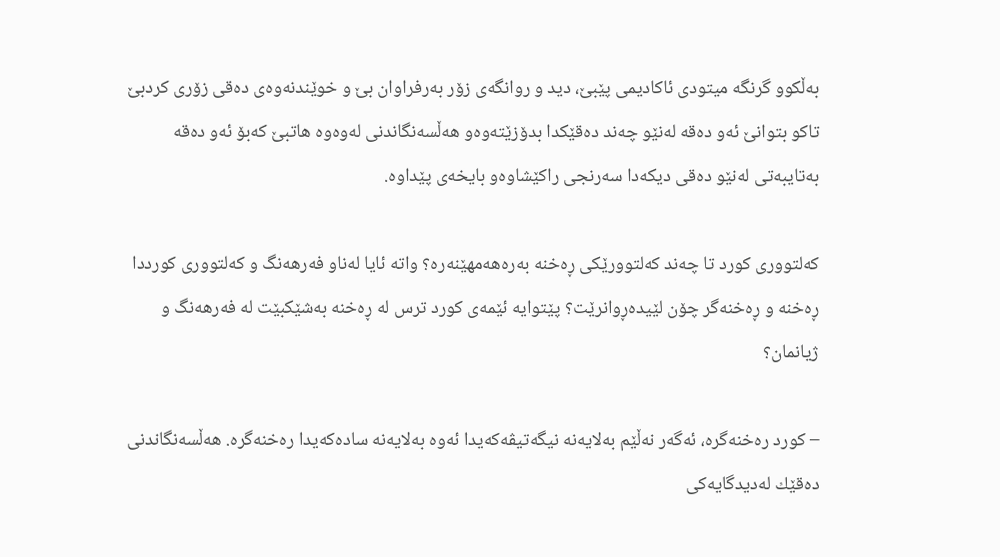به‌ڵكوو گرنگه‌ میتودی ئاكادیمی پێبێ، دید و روانگه‌ی زۆر به‌رفراوان بێ و خوێندنه‌وه‌ی ده‌قی زۆری كردبێ تاكو بتوانێ ئه‌و ده‌قه‌ له‌نێو چه‌ند ده‌قێكدا بدۆزێته‌وه‌و هه‌ڵسه‌نگاندنی له‌وه‌وه‌ هاتبێ كه‌بۆ ئه‌و ده‌قه‌ به‌تایبه‌تی له‌نێو ده‌قی دیكه‌دا سه‌رنجی راكێشاوه‌و بایخه‌ی پێداوه‌.

كه‌لتووری كورد تا چه‌ند كه‌لتوورێكی ڕه‌خنه‌ به‌ره‌هه‌مهێنه‌ره‌؟ واته‌ ئایا له‌ناو فه‌رهه‌نگ و كه‌لتووری كورددا ڕه‌خنه‌ و ڕه‌خنه‌گر چۆن لێیده‌ڕوانرێت؟ پێتوایه‌ ئێمه‌ی كورد ترس له‌ ڕه‌خنه‌ به‌شێكبێت له‌ فه‌رهه‌نگ و ژیانمان؟

– كورد ره‌خنه‌گره‌، ئه‌گه‌ر نه‌ڵێم به‌لایه‌نه‌ نیگه‌تیڤه‌كه‌یدا ئه‌وه‌ به‌لایه‌نه‌ ساده‌كه‌یدا ره‌خنه‌گره‌. هه‌ڵسه‌نگاندنی ده‌قێك له‌دیدگایه‌كی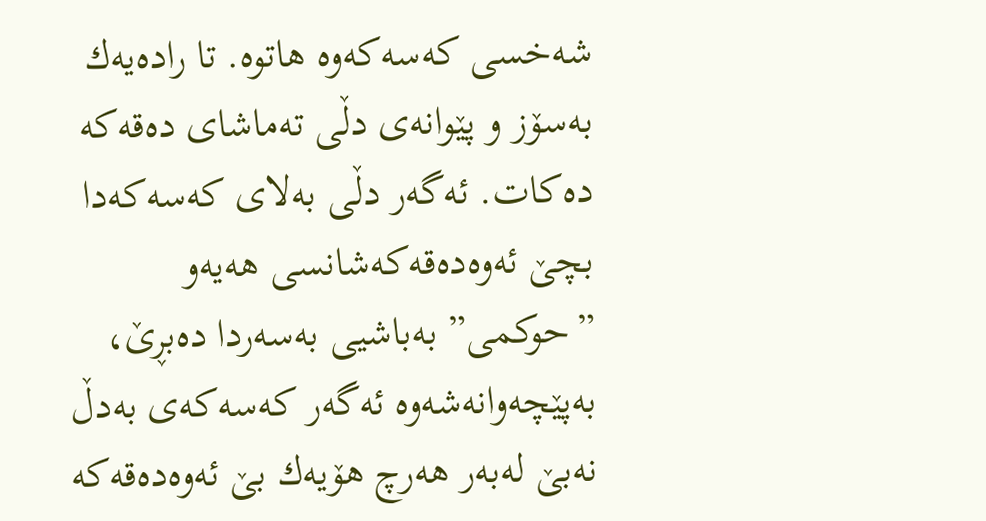شه‌خسی كه‌سه‌كه‌وه‌ هاتوه‌. تا راده‌یه‌ك به‌سۆز و پێوانه‌ی دڵی ته‌ماشای ده‌قه‌كه‌ ده‌كات. ئه‌گه‌ر دڵی به‌لای كه‌سه‌كه‌دا بچێ ئه‌وه‌ده‌قه‌كه‌شانسی هه‌یه‌و ”حوكمی” به‌باشیی به‌سه‌ردا ده‌بڕێ، به‌پێچه‌وانه‌شه‌وه‌ ئه‌گه‌ر كه‌سه‌كه‌ی به‌دڵ نه‌بێ له‌به‌ر هه‌رچ هۆیه‌ك بێ ئه‌وه‌ده‌قه‌كه‌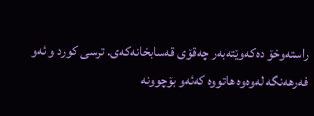راسته‌وخۆ ده‌كه‌وێته‌به‌ر چه‌قۆی قه‌سابخانه‌كه‌ی. ترسی كورد و ئه‌و فه‌رهه‌نگه‌ له‌وه‌وه‌ هاتووه‌ كه‌ئه‌و بۆچوونه‌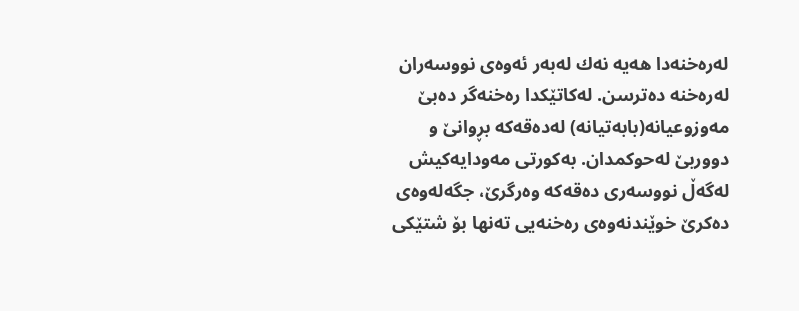له‌ره‌خنه‌دا هه‌یه‌ نه‌ك له‌به‌ر ئه‌وه‌ی نووسه‌ران له‌ره‌خنه‌ ده‌ترسن. له‌كاتێكدا ره‌خنه‌گر ده‌بێ مه‌وزوعیانه‌(بابه‌تیانه‌) له‌ده‌قه‌كه‌ بڕوانێ و دووربێ له‌حوكمدان. به‌كورتی مه‌ودایه‌كیش له‌گه‌ڵ نووسه‌ری ده‌قه‌كه‌ وه‌رگرێ، جگه‌له‌وه‌ی ده‌كرێ خوێندنه‌وه‌ی ره‌خنه‌یی ته‌نها بۆ شتێكی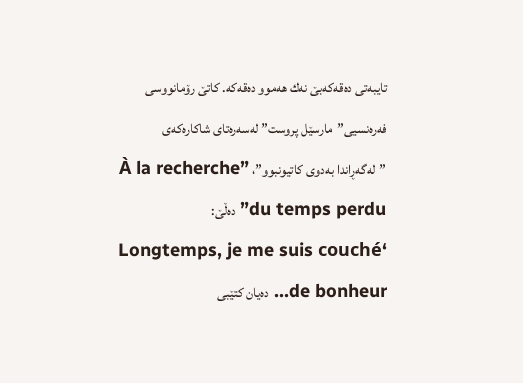تایبه‌تی ده‌قه‌كه‌بێ نه‌ك هه‌موو ده‌قه‌كه‌. كاتێ رۆمانووسی فه‌ره‌نسیی”مارسێل پروست” له‌سه‌ره‌تای شاكاره‌كه‌ی ”له‌گه‌ڕاندا به‌دوی كاتیونبوو”، ”À la recherche du temps perdu” ده‌ڵێ:  ‘Longtemps, je me suis couché de bonheur… ده‌یان كتێبی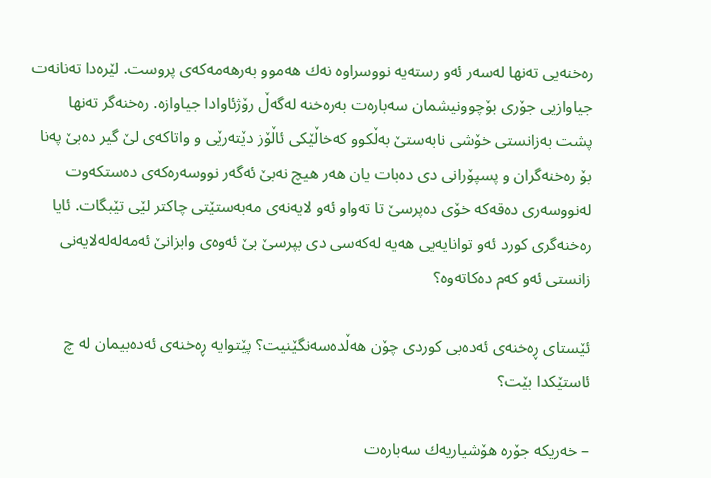ره‌خنه‌یی ته‌نها له‌سه‌ر ئه‌و رسته‌یه‌ نووسراوه‌ نه‌ك هه‌موو به‌رهه‌مه‌كه‌ی پروست. لێره‌دا ته‌نانه‌ت جیاوازیی جۆری بۆچوونیشمان سه‌باره‌ت به‌ره‌خنه‌ له‌گه‌ڵ رۆژئاوادا جیاوازه‌. ره‌خنه‌گر ته‌نها پشت به‌زانستی خۆشی نابه‌ستێ به‌ڵكوو كه‌خاڵێكی ئاڵۆز دێته‌رێی و واتاكه‌ی لێ گیر ده‌بێ په‌نا بۆ ره‌خنه‌گران و پسپۆرانی دی ده‌بات یان هه‌ر هیچ نه‌بێ ئه‌گه‌ر نووسه‌ره‌كه‌ی ده‌ستكه‌وت له‌نووسه‌ری ده‌قه‌كه‌ خۆی ده‌پرسێ تا ته‌واو ئه‌و لایه‌نه‌ی مه‌به‌ستێتی چاكتر لێی تێبگات. ئایا ره‌خنه‌گری كورد ئه‌و توانایه‌یی هه‌یه‌ له‌كه‌سی دی بپرسێ بێ ئه‌وه‌ی وابزانێ ئه‌مه‌له‌له‌لایه‌نی زانستی ئه‌و كه‌م ده‌كاته‌وه‌؟

ئێستای ڕه‌خنه‌ی ئه‌ده‌بی كوردی چۆن هه‌ڵده‌سه‌نگێنیت؟ پێتوایه‌ ڕه‌خنه‌ی ئه‌ده‌بیمان له‌ چ ئاستێكدا بێت؟

– خه‌ریكه‌ جۆره‌ هۆشیاریه‌ك سه‌باره‌ت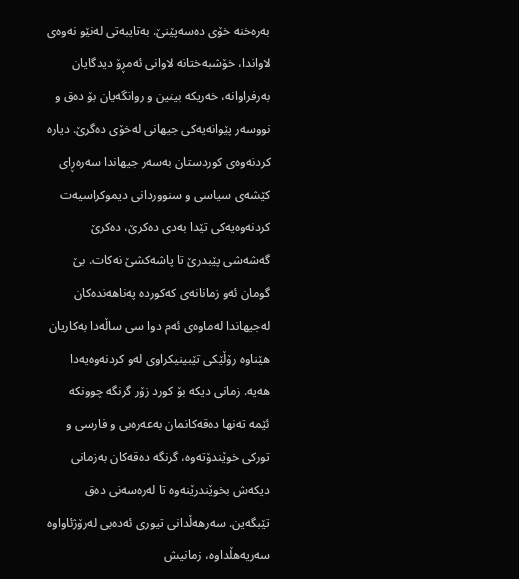به‌ره‌خنه‌ خۆی ده‌سه‌پێنێ. به‌تایبه‌تی له‌نێو نه‌وه‌ی لاواندا، خۆشبه‌ختانه‌ لاوانی ئه‌مڕۆ دیدگایان به‌رفراوانه‌، خه‌ریكه‌ بینین و روانگه‌یان بۆ ده‌ق و نووسه‌ر پێوانه‌یه‌كی جیهانی له‌خۆی ده‌گرێ. دیاره‌ كردنه‌وه‌ی كوردستان به‌سه‌ر جیهاندا سه‌ره‌ڕای كێشه‌ی سیاسی و سنووردانی دیموكراسیه‌ت كردنه‌وه‌یه‌كی تێدا به‌دی ده‌كرێ، ده‌كرێ گه‌شه‌شی پێبدرێ تا پاشه‌كشێ نه‌كات. بێ گومان ئه‌و زمانانه‌ی كه‌كورده‌ په‌ناهه‌نده‌كان له‌جیهاندا له‌ماوه‌ی ئه‌م دوا سی ساڵه‌دا به‌كاریان هێناوه‌ رۆڵێكی تێبینیكراوی له‌و كردنه‌وه‌یه‌دا هه‌یه‌. زمانی دیكه‌ بۆ كورد زۆر گرنگه‌ چوونكه‌ ئێمه‌ ته‌نها ده‌قه‌كانمان به‌عه‌ره‌بی و فارسی و توركی خوێندۆته‌وه‌، گرنگه‌ ده‌قه‌كان به‌زمانی دیكه‌ش بخوێندرێنه‌وه‌ تا له‌ره‌سه‌نی ده‌ق تێبگه‌ین. سه‌رهه‌ڵدانی تیوری ئه‌ده‌بی له‌رۆژئاواوه‌ سه‌ریه‌هڵداوه‌، زمانیش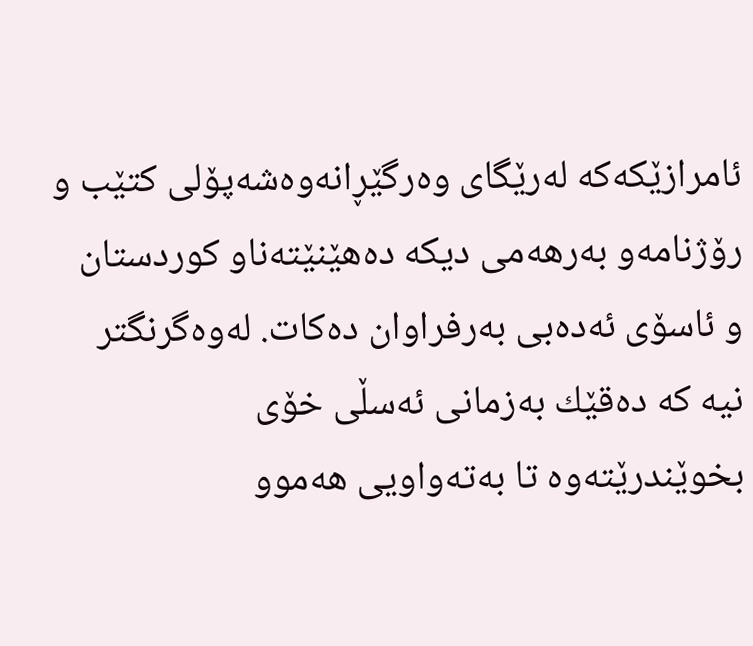ئامرازێكه‌كه‌ له‌رێگای وه‌رگێڕانه‌وه‌شه‌پۆلی كتێب و رۆژنامه‌و به‌رهه‌می دیكه‌ ده‌هێنێته‌ناو كوردستان و ئاسۆی ئه‌ده‌بی به‌رفراوان ده‌كات. له‌وه‌گرنگتر نیه‌ كه‌ ده‌قێك به‌زمانی ئه‌سڵی خۆی بخوێندرێته‌وه‌ تا به‌ته‌واویی هه‌موو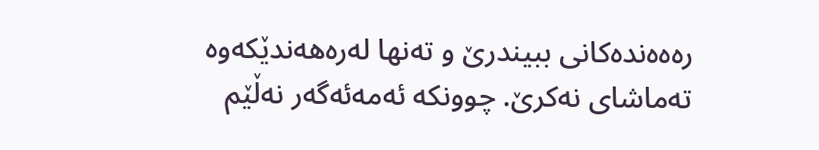ره‌ه‌ه‌نده‌كانی ببیندرێ و ته‌نها له‌ره‌هه‌ندێكه‌وه‌ ته‌ماشای نه‌كرێ. چوونكه‌ ئه‌مه‌ئه‌گه‌ر نه‌ڵێم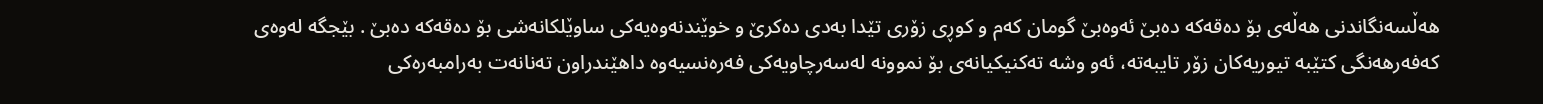هه‌ڵسه‌نگاندنی هه‌ڵه‌ی بۆ ده‌قه‌كه‌ ده‌بێ ئه‌وه‌بێ گومان كه‌م و كوڕی زۆری تێدا به‌دی ده‌كرێ و خوێندنه‌وه‌یه‌كی ساوێلكانه‌شی بۆ ده‌قه‌كه‌ ده‌بێ . بێجگه‌ له‌وه‌ی كه‌فه‌رهه‌نگی كتێبه‌ تیوریه‌كان زۆر تایبه‌ته‌، ئه‌و وشه‌ ته‌كنیكیانه‌ی بۆ نموونه‌ له‌سه‌رچاویه‌كی فه‌ره‌نسیه‌وه‌ داهێندراون ته‌نانه‌ت به‌رامبه‌ره‌كی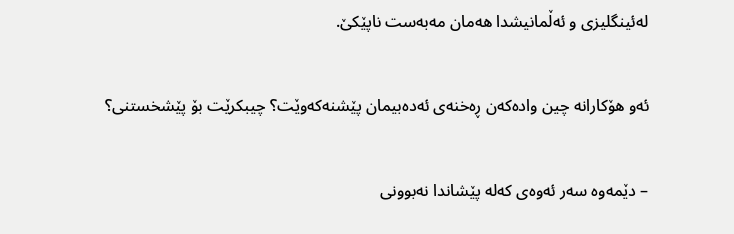له‌ئینگلیزی و ئه‌ڵمانیشدا هه‌مان مه‌به‌ست ناپێكێ.

ئه‌و هۆكارانه‌ چین واده‌كه‌ن ڕه‌خنه‌ی ئه‌ده‌بیمان پێشنه‌كه‌وێت؟ چیبكرێت بۆ پێشخستنی؟

– دێمه‌وه‌ سه‌ر ئه‌وه‌ی كه‌له‌ پێشاندا نه‌بوونی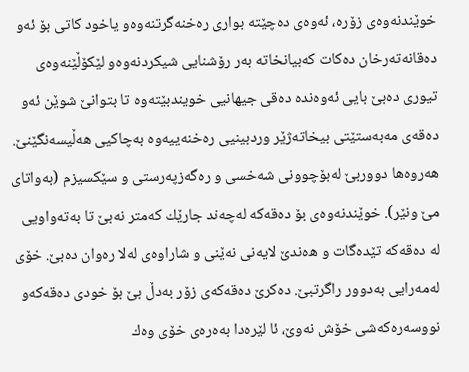خوێندنه‌وه‌ی زۆره‌، ئه‌وه‌ی ده‌چێته‌ بواری ره‌خنه‌گرتنه‌وه‌و یاخود كاتی بۆ ئه‌و ده‌قانه‌ته‌رخان ده‌كات كه‌بیانخاته‌ به‌ر رۆشنایی شیكردنه‌وه‌و لێكۆڵێنه‌وه‌ی تیوری ده‌بێ بایی ئه‌وه‌نده‌ ده‌قی جیهانیی خویندبێته‌وه‌ تا بتوانێ شوێن ئه‌و ده‌قه‌ی مه‌به‌ستێتی بیخاته‌ژێر وردبینیی ره‌خنه‌ییه‌وه‌ به‌چاكیی هه‌ڵیسه‌نگێنێ. هه‌روه‌ها دووربێ له‌بۆچوونی شه‌خسی و ره‌گه‌زپه‌رستی و سێكسیزم (به‌واتای مێ ونێر). خوێندنه‌وه‌ی بۆ ده‌قه‌كه‌ له‌چه‌ند جارێك كه‌متر نه‌بێ تا به‌ته‌واویی له‌ ده‌قه‌كه‌ تێده‌گات و ه‌ه‌ندێ لایه‌نی نه‌ێنی و شاراوه‌ی له‌لا ره‌وان ده‌بێ. خۆی له‌مه‌رایی به‌دوور راگرتبێ. ده‌كرێ ده‌قه‌كه‌ی زۆر به‌دڵ بێ بۆ خودی ده‌قه‌كه‌و نووسه‌ره‌كه‌شی خۆش نه‌وێ، ئا لێره‌دا به‌ه‌ره‌ی خۆی وه‌ك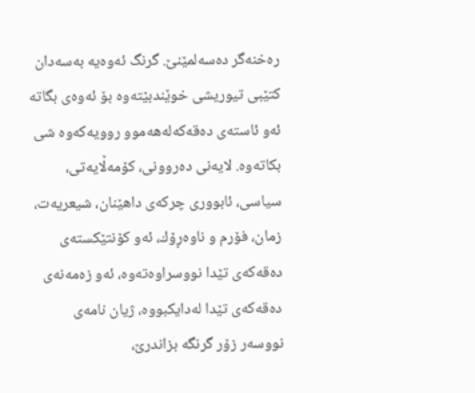ره‌خنه‌گر ده‌سه‌لمێنێ. گرنگ ئه‌وه‌یه‌ به‌سه‌دان كتێبی تیوریشی خوێندبێته‌وه‌ بۆ ئه‌وه‌ی بگاته‌ ئه‌و ئاسته‌ی ده‌قه‌كه‌له‌هه‌موو روویه‌كه‌وه‌ شی بكاته‌وه‌. لایه‌نی ده‌روونی، كۆمه‌ڵایه‌تی، سیاسی، ئابووری چركه‌ی داهێنان، شیعریه‌ت، زمان، فۆرم و ناوه‌ڕۆك، ئه‌و كۆنتێكسته‌ی ده‌قه‌كه‌ی تێدا نووسراوه‌ته‌وه‌، ئه‌و زه‌مه‌نه‌ی ده‌قه‌كه‌ی تێدا له‌دایكبووه‌، ژیان نامه‌ی نووسه‌ر زۆر گرنگه‌ بزاندرێ،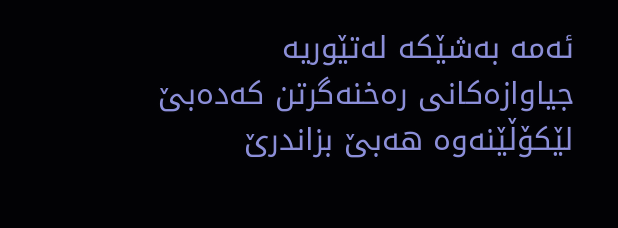ئه‌مه‌ به‌شێكه‌ له‌تێوریه‌ جیاوازه‌كانی ره‌خنه‌گرتن كه‌ده‌بێ لێكۆڵێنه‌وه‌ هه‌بێ بزاندرێ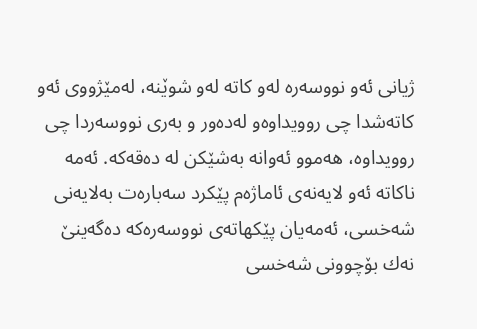ژیانی ئه‌و نووسه‌ره‌ له‌و كاته‌ له‌و شوێنه‌، له‌مێژووی ئه‌و كاته‌شدا چی روویداوه‌و له‌ده‌ور و به‌ری نووسه‌ردا چی روویداوه‌، هه‌موو ئه‌وانه‌ به‌شێكن له‌ ده‌قه‌كه‌. ئه‌مه‌ ناكاته‌ ئه‌و لایه‌نه‌ی ئاماژه‌م پێكرد سه‌باره‌ت به‌لایه‌نی شه‌خسی، ئه‌مه‌یان پێكهاته‌ی نووسه‌ره‌كه‌ ده‌گه‌ینێ نه‌ك بۆچوونی شه‌خسی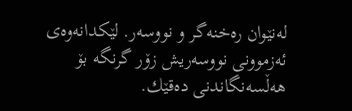له‌نێوان ره‌خنه‌گر و نووسه‌ر. لێكدانه‌وه‌ی ئه‌زموونی نووسه‌ریش زۆر گرنگه‌ بۆ هه‌ڵسه‌نگاندنی ده‌قێك.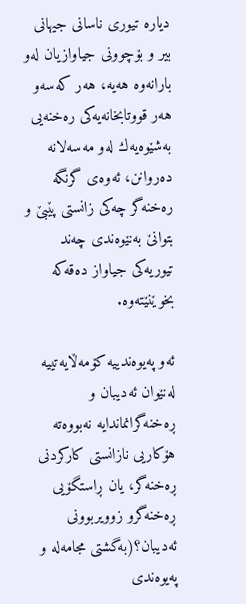دیاره‌ تیوری ناسانی جیهانی بیر و بۆچوونی جیاوازیان له‌و بارانه‌وه‌ هه‌یه‌، هه‌ر كه‌سه‌و هه‌ر قووتابخانه‌یه‌كی ره‌خنه‌یی به‌شێوه‌یه‌ك له‌و مه‌سه‌لانه‌ ده‌روانن، ئه‌وه‌ی گرنگه‌ ره‌خنه‌گر چه‌كی زانستی پێبێ و بتوانێ به‌نێوه‌ندی چه‌ند تیوریه‌كی جیاواز ده‌قه‌كه‌ بخوێنێته‌وه‌.

ئه‌و په‌یوه‌ندییه‌ كۆمه‌ڵایه‌تییه‌ له‌نێوان ئه‌دیبان و ڕه‌خنه‌گرانماندایه‌ نه‌بووه‌ته‌ هۆكاریی نازانستی كاركردنی ڕه‌خنه‌گر، یان ڕاستگۆیی ڕه‌خنه‌گرو زوویربوونی ئه‌دیبان؟(به‌گشتی مجامه‌له‌ و په‌یوه‌ندی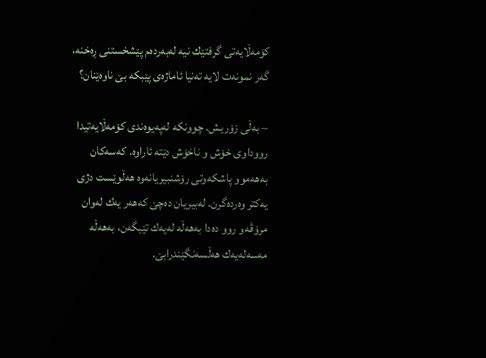كۆمه‌ڵایه‌تی گرفتێك نیه‌ له‌به‌رده‌م پێشخستنی ڕه‌خنه‌، گه‌ر نمونه‌ت لایه‌ ته‌نیا ئاماژه‌ی پێبكه‌ بێ ناوه‌ێنان؟

– به‌ڵی زۆریش. چوونكه‌ له‌په‌یوه‌ندی كۆمه‌ڵایه‌تیدا رووداوی خۆش و ناخۆش دێته‌ ئاراوه‌. كه‌سه‌كان به‌هه‌موو پاشكه‌وتی رۆشنبیریانه‌وه‌ هه‌ڵوێست دژی یه‌كتر وه‌رده‌گرن. له‌بیریان ده‌چێ كه‌هه‌ر یه‌ك له‌وان مرۆڤه‌و روو ده‌دا به‌هه‌ڵه‌ له‌یه‌ك تێبگه‌ن، به‌هه‌ڵه‌ مه‌سه‌له‌یه‌ك هه‌ڵسه‌نگێندرابێ.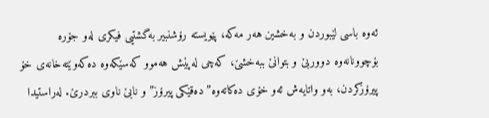ئه‌وه‌ باسی لێبوردن و به‌خشین هه‌ر مه‌كه‌، پێویسته‌ رۆشنبیر به‌گشتیی فیكری له‌و جۆره‌ بۆچوونانه‌وه‌ دووربێ و بتوانێ ببه‌خشێ، كه‌چی له‌پێش هه‌موو كه‌سێكه‌وه‌ ده‌كه‌وێته‌خانه‌ی خۆ پیرۆزكردن، به‌و واتایه‌ش ئه‌و خۆی ده‌كاته‌وه‌”ده‌قێكی پیرۆز” و نابێ ناوی ببردرێ. له‌راستیدا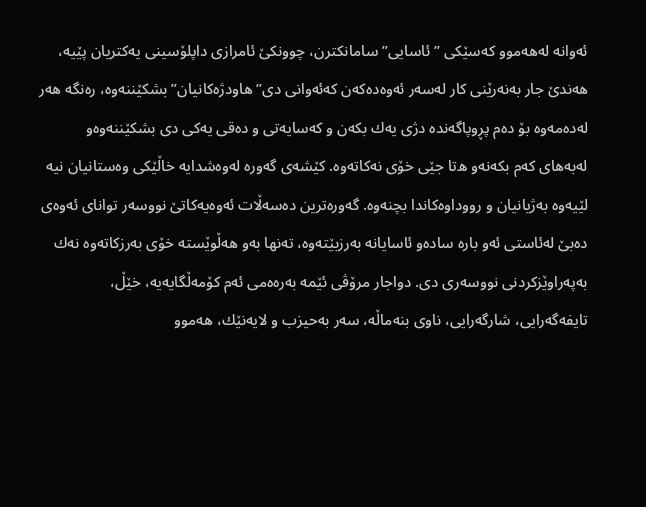ئه‌وانه‌ له‌هه‌موو كه‌سێكی ”ئاسایی” سامانكترن، چوونكێ ئامرازی داپلۆسینی یه‌كتریان پێیه‌، هه‌ندێ جار به‌نه‌رێنی كار له‌سه‌ر ئه‌وه‌ده‌كه‌ن كه‌ئه‌وانی دی”هاودژه‌كانیان” بشكێننه‌وه‌، ره‌نگه‌ هه‌ر له‌ده‌مه‌وه‌ بۆ ده‌م پڕوپاگه‌نده‌ دژی یه‌ك بكه‌ن و كه‌سایه‌تی و ده‌قی یه‌كی دی بشكێننه‌وه‌و له‌به‌های كه‌م بكه‌نه‌و ه‌تا جێی خۆی نه‌كاته‌وه‌. كێشه‌ی گه‌وره‌ له‌وه‌شدایه‌ خاڵێكی وه‌ستانیان نیه‌ لێیه‌وه‌ به‌ژیانیان و رووداوه‌كاندا بچنه‌وه‌. گه‌وره‌ترین ده‌سه‌ڵات ئه‌وه‌یه‌كاتێ نووسه‌ر توانای ئه‌وه‌ی ده‌بێ له‌ئاستی ئه‌و باره‌ ساده‌و ئاسایانه‌ به‌رزبێته‌وه‌، ته‌نها به‌و هه‌ڵوێسته‌ خۆی به‌رزكاته‌وه‌ نه‌ك به‌په‌راوێزكردنی نووسه‌ری دی. دواجار مرۆڤی ئێمه‌ به‌ره‌ه‌می ئه‌م كۆمه‌ڵگایه‌یه‌، خێڵ، تایفه‌گه‌رایی، شارگه‌رایی، ناوی بنه‌ماڵه‌، سه‌ر به‌حیزب و لایه‌نێك، هه‌موو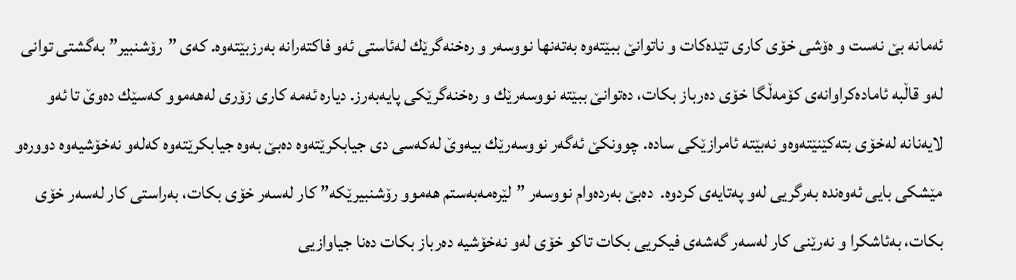ئه‌مانه‌ بێ نه‌ست و ه‌ۆشی خۆی كاری تێده‌كات و ناتوانێ ببێته‌وه‌ به‌ته‌نها نووسه‌ر و ره‌خنه‌گرێك له‌ئاستی ئه‌و فاكته‌رانه‌ به‌رزبێته‌وه‌. كه‌ی ”رۆشنبیر” به‌گشتی توانی له‌و قاڵبه‌ ئاماده‌كراوانه‌ی كۆمه‌ڵگا خۆی ده‌رباز بكات، ده‌توانێ ببێته‌ نووسه‌رێك و ره‌خنه‌گرێكی پایه‌به‌رز. دیاره‌ ئه‌مه‌ كاری زۆری له‌هه‌موو كه‌سێك ده‌وێ تا ئه‌و لایه‌نانه‌ له‌خۆی بته‌كێنێته‌وه‌و نه‌بێته‌ ئامرازێكی ساده‌. چوونكێ ئه‌گه‌ر نووسه‌رێك بیه‌وێ له‌كه‌سی دی جیابكرێته‌وه‌ ده‌بێ به‌وه‌ جیابكرێته‌وه‌ كه‌له‌و نه‌خۆشیه‌وه‌ دووره‌و مێشكی بایی ئه‌وه‌نده‌ به‌رگریی له‌و په‌تایه‌ی كردوه‌.  ده‌بێ به‌رده‌وام نووسه‌ر ”لێره‌مه‌به‌ستم هه‌موو رۆشنبیرێكه‌” كار له‌سه‌ر خۆی بكات، به‌راستی كار له‌سه‌ر خۆی بكات، به‌ئاشكرا و نه‌رێنی كار له‌سه‌ر گه‌شه‌ی فیكریی بكات تاكو خۆی له‌و نه‌خۆشیه‌ ده‌رباز بكات ده‌نا جیاوازیی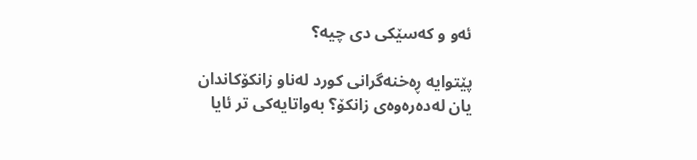ئه‌و و كه‌سێكی دی چیه‌؟

پێتوایه‌ ڕه‌خنه‌گرانی كورد له‌ناو زانكۆكاندان یان له‌ده‌ره‌وه‌ی زانكۆ؟ به‌واتایه‌كی تر ئایا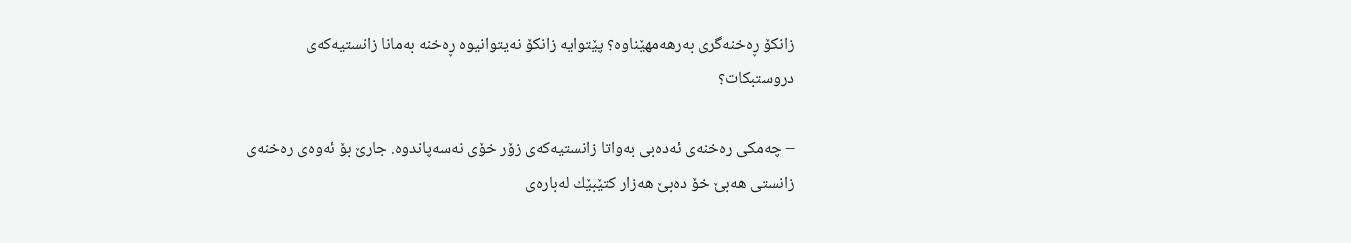زانكۆ ڕه‌خنه‌گری به‌رهه‌مهێناوه‌؟ پێتوایه‌ زانكۆ نه‌یتوانیوه‌ ڕه‌خنه‌ به‌مانا زانستیه‌كه‌ی دروستبكات؟

– چه‌مكی ره‌خنه‌ی ئه‌ده‌بی به‌واتا زانستیه‌كه‌ی زۆر خۆی نه‌سه‌پاندوه‌. جارێ بۆ ئه‌وه‌ی ره‌خنه‌ی زانستی هه‌بێ خۆ ده‌بێ هه‌زار كتێبێك له‌باره‌ی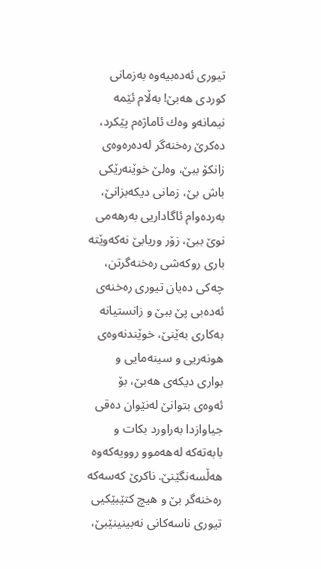تیوری ئه‌ده‌بیه‌وه‌ به‌زمانی كوردی هه‌بێ! به‌ڵام ئێمه‌ نیمانه‌و وه‌ك ئاماژه‌م پێكرد، ده‌كرێ ره‌خنه‌گر له‌ده‌ره‌وه‌ی زانكۆ ببێ، وه‌لێ خوێنه‌رێكی باش بێ، زمانی دیكه‌بزانێ، به‌رده‌وام ئاگاداریی به‌رهه‌می نوێ ببێ، زۆر وریابێ نه‌كه‌وێته‌ باری روكه‌شی ره‌خنه‌گرتن، چه‌كی ده‌یان تیوری ره‌خنه‌ی ئه‌ده‌بی پێ ببێ و زانستیانه‌ به‌كاری به‌ێنێ، خوێندنه‌وه‌ی هونه‌ریی و سینه‌مایی و بواری دیكه‌ی هه‌بێ، بۆ ئه‌وه‌ی بتوانێ له‌نێوان ده‌قی جیاوازدا به‌راورد بكات و بابه‌ته‌كه‌ له‌هه‌موو روویه‌كه‌وه‌ هه‌ڵسه‌نگێنێ. ناكرێ كه‌سه‌كه‌ ره‌خنه‌گر بێ و هیچ كتێبێكیی تیوری ناسه‌كانی نه‌بینینێبێ،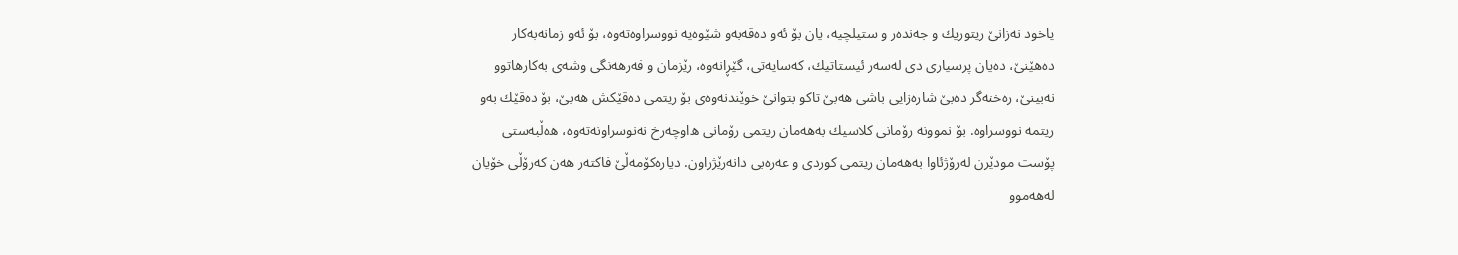یاخود نه‌زانێ ریتوریك و جه‌نده‌ر و ستیلچیه‌، یان بۆ ئه‌و ده‌قه‌به‌و شێوه‌یه‌ نووسراوه‌ته‌وه‌، بۆ ئه‌و زمانه‌به‌كار ده‌هێنێ، ده‌یان پرسیاری دی له‌سه‌ر ئیستاتیك، كه‌سایه‌تی، گێڕانه‌وه‌، رێزمان و فه‌رهه‌نگی وشه‌ی به‌كارهاتوو نه‌بینێ، ره‌خنه‌گر ده‌بێ شاره‌زایی باشی هه‌بێ تاكو بتوانێ خوێندنه‌وه‌ی بۆ ریتمی ده‌قێكش هه‌بێ، بۆ ده‌قێك به‌و ریتمه‌ نووسراوه‌. بۆ نموونه‌ رۆمانی كلاسیك به‌هه‌مان ریتمی رۆمانی ه‌اوچه‌رخ نه‌نوسراونه‌ته‌وه‌، ه‌ه‌ڵبه‌ستی پۆست مودێرن له‌رۆژئاوا به‌هه‌مان ریتمی كوردی و عه‌ره‌بی دانه‌رێژراون. دیاره‌كۆمه‌ڵێ فاكته‌ر هه‌ن كه‌رۆڵی خۆیان له‌هه‌موو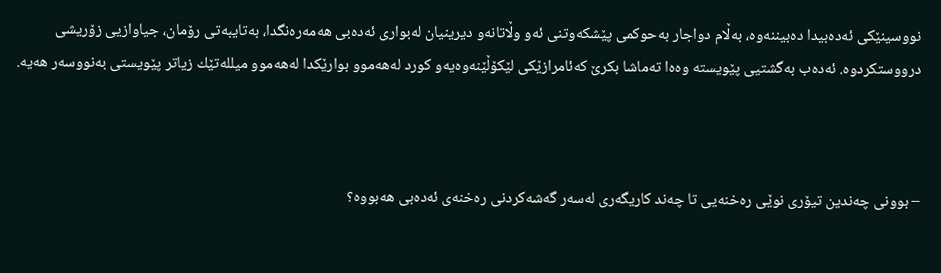نووسینێكی ئه‌ده‌بیدا ده‌بیننه‌وه‌، به‌ڵام دواجار به‌حوكمی پێشكه‌وتنی ئه‌و وڵاتانه‌و دیرینیان له‌بواری ئه‌ده‌بی هه‌مه‌ره‌نگدا، به‌تایبه‌تی رۆمان، جیاوازیی زۆریشی درووستكردوه‌. ئه‌ده‌ب به‌گشتیی پێویسته‌ وه‌ه‌ا ته‌ماشا بكرێ كه‌ئامرازێكی لێكۆڵێنه‌وه‌یه‌و كورد له‌هه‌موو بوارێكدا له‌هه‌موو میلله‌تێك زیاتر پێویستی به‌نووسه‌ر هه‌یه‌.



– بوونی چه‌ندین تیۆری نوێی ره‌خنه‌یی تا چه‌ند كاریگه‌ری له‌سه‌ر گه‌شه‌كردنی ره‌خنه‌ی ئه‌ده‌بی هه‌بووه‌؟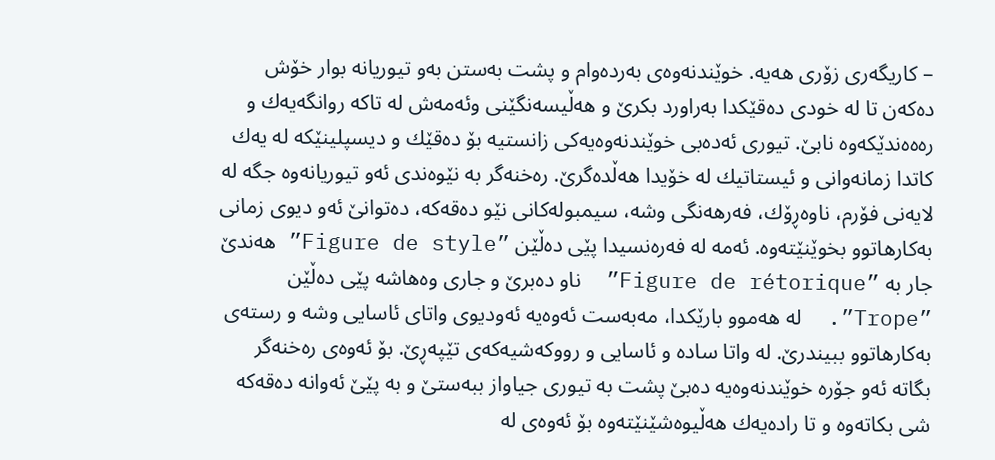– كاریگه‌ری زۆری هه‌یه‌. خوێندنه‌وه‌ی به‌رده‌وام و پشت به‌ستن به‌و تیوریانه‌ بوار خۆش ده‌كه‌ن تا له‌ خودی ده‌قێكدا به‌راورد بكرێ و هه‌ڵیسه‌نگێنی وئه‌مه‌ش له‌‌ تاكه‌ روانگه‌یه‌ك و ره‌ه‌ه‌ندێكه‌وه‌ نا‌بێ. تیوری ئه‌ده‌بی خوێندنه‌وه‌یه‌كی زانستیه‌ بۆ ده‌قێك و دیسپلینێكه‌ له‌ یه‌ك كاتدا زمانه‌وانی و ئیستاتیك له‌ خۆیدا هه‌ڵده‌گرێ. ره‌خنه‌گر به‌ نێوه‌ندی ئه‌و تیوریانه‌وه‌ جگه‌ له‌ لایه‌نی فۆرم، ناوه‌ڕۆك، فه‌رهه‌نگی وشه‌، سیمبوله‌كانی نێو ده‌قه‌كه‌، ده‌توانێ ئه‌و دیوی زمانی به‌كارهاتوو بخوێنێته‌وه‌. ئه‌مه‌ له‌ فه‌ره‌نسیدا پێی ده‌ڵێن ”Figure de style” هه‌ندێ جار به‌ ”Figure de rétorique”  ناو ده‌برێ و جاری وه‌هاشه‌ پێی ده‌ڵێن‌ ”Trope”.  له‌ هه‌موو بارێكدا، مه‌به‌ست ئه‌وه‌یه‌ ئه‌ودیوی واتای ئاسایی وشه‌ و رسته‌ی به‌كارهاتوو ببیندرێ. له‌ واتا ساده‌ و ئاسایی و رووكه‌شیه‌كه‌ی تێپه‌ڕێ. بۆ ئه‌وه‌ی ره‌خنه‌گر بگاته‌ ئه‌و جۆره‌ خوێندنه‌وه‌یه‌ ده‌بێ پشت به‌ تیوری جیاواز ببه‌ستێ و به‌ پێێ ئه‌وانه‌ ده‌قه‌كه‌ شی بكاته‌وه‌ و تا راده‌یه‌ك هه‌ڵیوه‌شێنێته‌وه‌ بۆ ئه‌وه‌ی له‌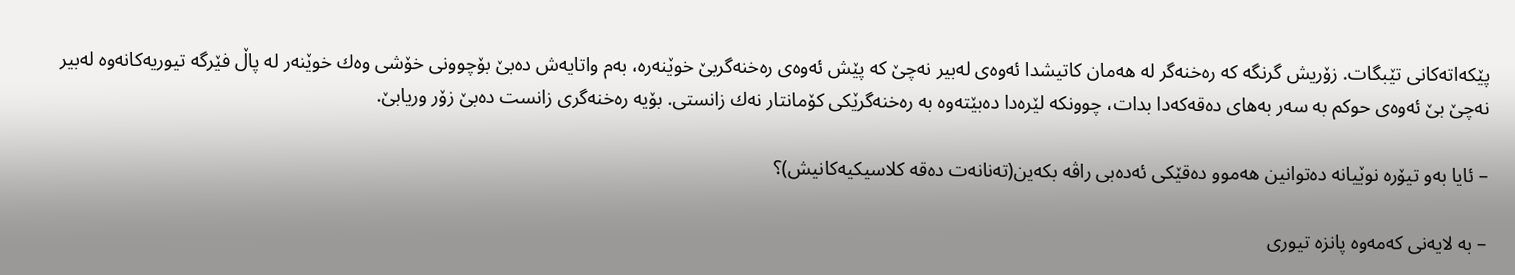پێكه‌اته‌كانی تێبگات. زۆریش گرنگه‌ كه‌ ره‌خنه‌گر له‌ هه‌مان كاتیشدا ئه‌وه‌ی له‌بیر نه‌چێ كه‌ پێش ئه‌وه‌ی ره‌خنه‌گربێ خوێنه‌ره‌، به‌م واتایه‌ش ده‌بێ بۆچوونی خۆشی وه‌ك خوێنه‌ر له‌ پاڵ فێرگه‌ تیوریه‌كانه‌وه‌ له‌بیر نه‌چێ بێ ئه‌وه‌ی حوكم به‌ سه‌ر به‌های ده‌قه‌كه‌دا بدات، چوونكه‌ لێره‌دا ده‌بێته‌وه‌ به‌ ره‌خنه‌گرێكی كۆمانتار نه‌ك زانستی. بۆیه‌ ره‌خنه‌گری زانست ده‌بێ زۆر وریابێ.

– ئایا به‌و تیۆره‌ نوێیانه‌ ده‌توانین هه‌موو ده‌قێكی ئه‌ده‌بی راڤه‌ بكه‌ین(ته‌نانه‌ت ده‌قه‌ كلاسیكیه‌كانیش)؟

– به‌ لایه‌نی كه‌مه‌وه‌ پانزه‌ تیوری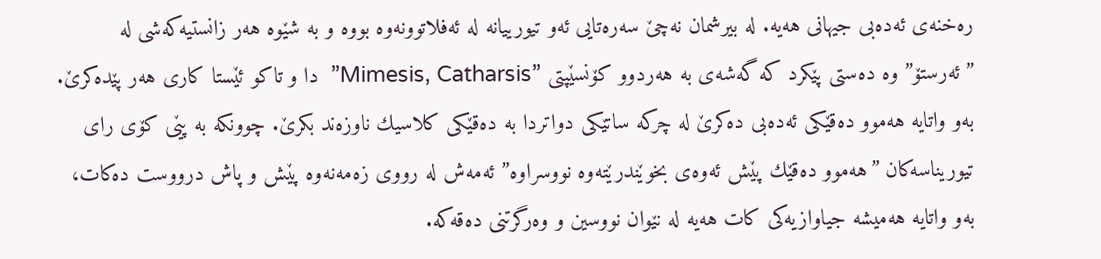ره‌خنه‌ی ئه‌ده‌بی جیهانی هه‌یه‌. له‌ بیرشمان نه‌چێ سه‌ره‌تایی ئه‌و تیورییانه‌ له‌ ئه‌فلاتوونه‌وه‌ بووه‌ و به‌ شێوه‌ هه‌ر زانستیه‌كه‌شی له‌ ”ئه‌رستۆ” وه‌ ده‌ستی پێكرد كه‌ گه‌شه‌ی به‌ هه‌ردوو كۆنسێپتی ”Mimesis, Catharsis”  دا و تاكو ئێستا كاری هه‌ر پێده‌كرێ. به‌و واتایه‌ هه‌موو ده‌قێكی ئه‌ده‌بی ده‌كرێ له‌ چركه‌ ساتێكی دواتردا به‌ ده‌قێكی كلاسیك ناوزه‌ند بكرێ. چوونكه‌ به‌ پێی كۆی رای تیوریناسه‌كان ”هه‌موو ده‌قێك پێش ئه‌وه‌ی بخوێندرێته‌وه‌ نووسراوه‌” ئه‌مه‌ش له‌ رووی زه‌مه‌نه‌وه‌ پێش و پاش درووست ده‌كات، به‌و واتایه‌ هه‌میشه‌ جیاوازیه‌كی كات هه‌یه‌ له‌ نێوان نووسین و وه‌رگرتنی ده‌قه‌كه‌‌.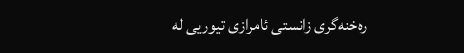ره‌خنه‌گری زانستی ئامرازی تیوریی له‌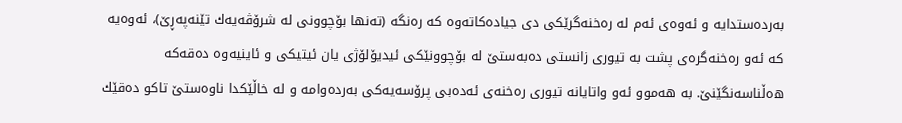به‌رده‌ستدایه‌ و ئه‌وه‌ی ئه‌م له‌ ره‌خنه‌گرێكی دی جیاده‌كاته‌وه‌ كه‌ ره‌نگه‌ (ته‌نها بۆچوونی له‌ شرۆڤه‌یه‌ك تێنه‌په‌ڕێ)، ئه‌وه‌یه‌ كه‌ ئه‌و ره‌خنه‌گره‌ی پشت به‌ تیوری زانستی ده‌به‌ستێ له‌ بۆچوونێكی ئیدیۆلۆژی یان ئیتیكی و ئاینیه‌وه‌ ده‌قه‌كه‌ ه‌ه‌ڵناسه‌نگێنێ. به‌ هه‌موو ئه‌و واتایانه‌ تیوری ره‌خنه‌ی ئه‌ده‌بی پرۆسه‌یه‌كی به‌رده‌وامه‌ و له‌ خاڵێكدا ناوه‌ستێ تاكو ده‌قێك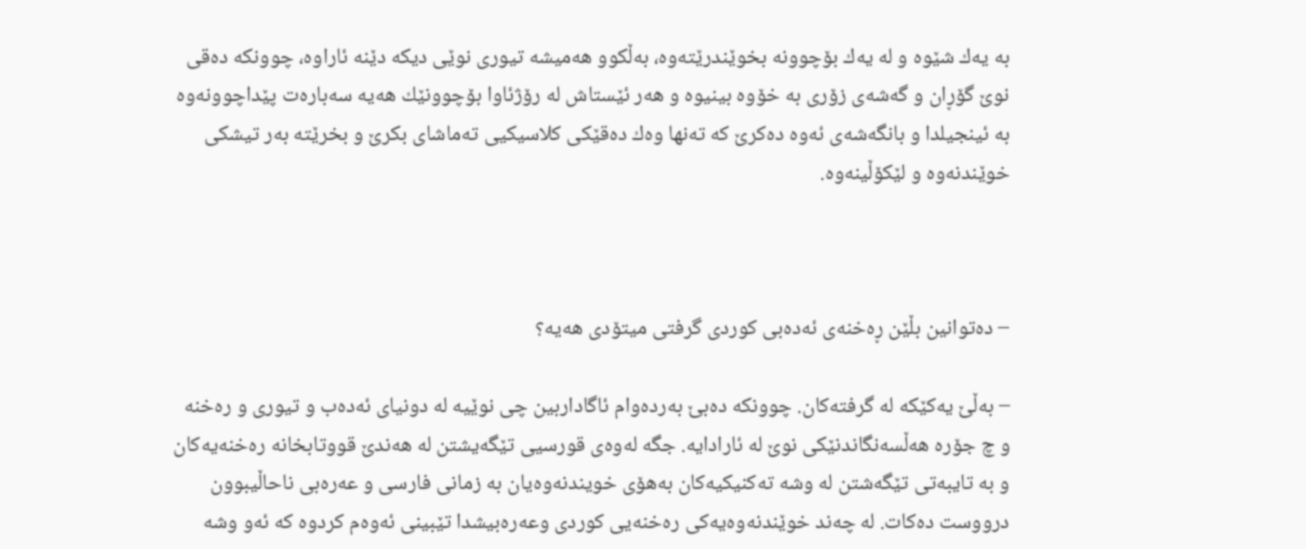به‌ یه‌ك شێوه‌ و له‌ یه‌ك بۆچوونه‌ بخوێندرێته‌وه‌، به‌ڵكوو هه‌میشه‌ تیوری نوێی دیكه‌ دێنه‌ ئاراوه‌، چوونكه‌ ده‌قی نوێ گۆڕان و گه‌شه‌ی زۆری به‌ خۆوه‌ بینیوه‌‌ و هه‌ر ئێستاش له‌ رۆژئاوا بۆچوونێك هه‌یه‌ سه‌باره‌ت پێداچوونه‌وه‌ به‌ ئینجیلدا و بانگه‌‌شه‌ی ئه‌وه‌ ده‌كرێ كه‌ ته‌نها وه‌ك ده‌قێكی‌ كلاسیكیی ته‌ماشای بكرێ و بخرێته‌ به‌ر تیشكی خوێندنه‌وه‌ و لێكۆڵینه‌وه‌.



– ده‌توانین بڵێن ڕه‌خنه‌ی ئه‌ده‌بی كوردی گرفتی میتۆدی هه‌یه‌؟

– به‌ڵێ یه‌كێكه‌ له‌ گرفته‌كان. چوونكه‌ ده‌بێ به‌رده‌وام ئاگاداربین چی نوێیه‌ له‌ دونیای ئه‌ده‌ب و تیوری و ره‌خنه‌ و چ جۆره‌ هه‌ڵسه‌نگاندنێكی نوێ له‌ ئارادایه‌. جگه‌ له‌وه‌ی قورسیی تێگه‌یشتن‌ له‌ هه‌ندێ قووتابخانه‌ ره‌خنه‌یه‌كان و به‌ تایبه‌تی تێگه‌شتن له‌ وشه‌ ته‌كنیكیه‌كان به‌هۆی خویندنه‌وه‌یان به‌ زمانی فارسی و عه‌ره‌بی ناحاڵیبوون درووست ده‌كات. له‌ چه‌ند خوێندنه‌وه‌یه‌كی ره‌خنه‌یی كوردی وعه‌ره‌بیشدا تێبینی ئه‌وه‌م كردوه‌ كه‌ ئه‌و وشه‌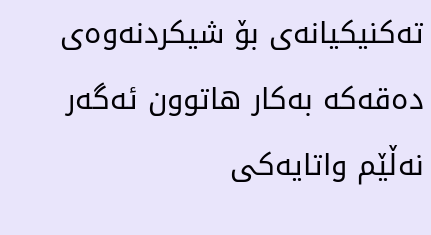ته‌كنیكیانه‌ی بۆ شیكردنه‌وه‌ی ده‌قه‌كه‌ به‌كار هاتوون ئه‌گه‌ر نه‌ڵێم واتایه‌كی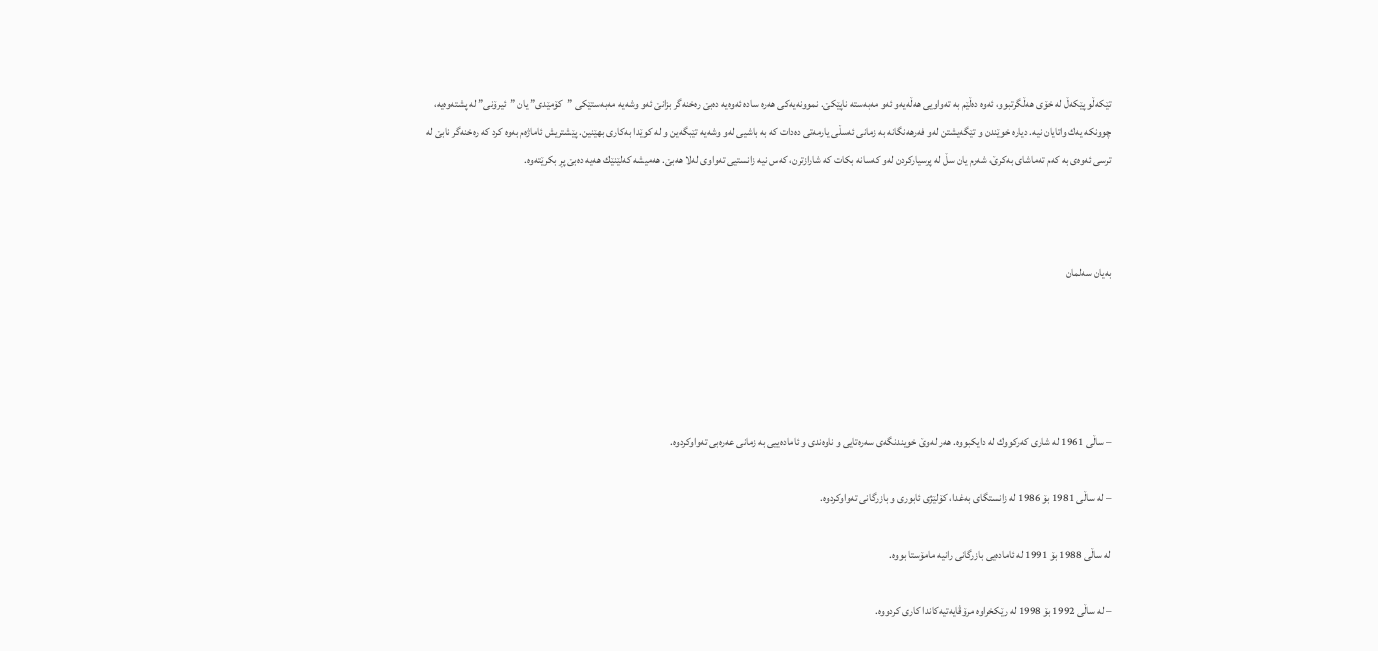تێكه‌ڵو پێكه‌ڵ له‌ خۆی هه‌ڵگرتبوو، ئه‌وه‌ ده‌ڵێم به‌ ته‌واویی هه‌ڵه‌یه‌و ئه‌و مه‌به‌سته‌ ناپێكێ. نموونه‌یه‌كی هه‌ره‌ ساده‌ ئه‌وه‌یه‌ ده‌بێ ره‌خنه‌گر بزانێ ئه‌و وشه‌یه‌‌ مه‌به‌ستێكی ”كۆمێدی” یان ”ئیرۆنی” له‌ پشته‌وه‌یه‌، چوونكه‌ یه‌ك واتایان نیه‌. دیاره‌ خوێندن و تێگه‌یشتن له‌و فه‌رهه‌نگانه‌ به‌ زمانی ئه‌سڵی یارمه‌تی ده‌دات كه‌ به‌ باشیی له‌و وشه‌یه‌ تێبگه‌ین و له‌ كوێدا به‌كاری بهێنین. پێشتریش ئاماژه‌م به‌وه‌ كرد كه‌ ره‌خنه‌گر نابێ له‌ ترسی ئه‌وه‌ی به‌ كه‌م ته‌ماشای به‌كرێ، شه‌رم یان سڵ له‌‌‌ پرسیاركردن له‌و كه‌سانه‌ بكات كه‌ شارازترن، كه‌س نیه‌ زانستیی ته‌واوی له‌لا هه‌بێ. هه‌میشه‌ كه‌لێنێك هه‌یه‌ ده‌بێ پڕ بكرێته‌وه‌.



به‌یان سه‌لمان





– ساڵی 1961 له‌ شاری كه‌ركووك له دایكبووه. هه‌ر له‌وێ خویندنگه‌ی سه‌ره‌تایی و ناوه‌ندی و ئاماده‌ییی به‌ زمانی عه‌ره‌بی ته‌واوكردوه.

– له ساڵی 1981 بۆ 1986 له زانستگای به‌غدا، كۆلێژی ئابوری و بازرگانی ته‌واوكردوه.

له ساڵی 1988 بۆ 1991 له ئاماده‌یی بازرگانی رانیه‌ مامۆستا بووه.

– له ساڵی 1992 بۆ 1998 له رێكخراوه‌ مرۆڤایه‌تیه‌كاندا كاری كردووه.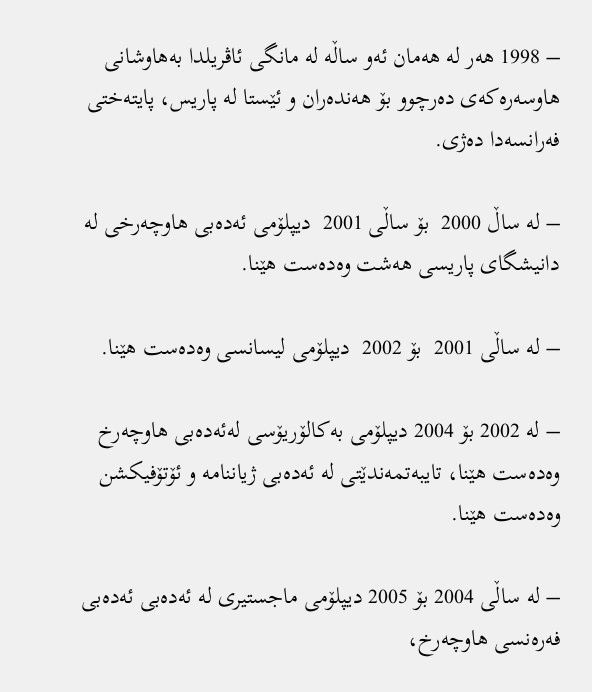– 1998 هه‌ر له هه‌مان ئه‌و ساڵه له مانگی ئاڤریلدا به‌هاوشانی هاوسه‌ره‌كه‌ی ده‌رچوو بۆ هه‌نده‌ران و ئێستا له پاریس، پایته‌ختی فه‌رانسه‌دا ده‌ژی.

– له ساڵ 2000  بۆ ساڵی 2001  دیپلۆمی ئه‌ده‌بی هاوچه‌رخی له دانیشگای پاریسی هه‌شت وه‌ده‌ست هێنا.

– له ساڵی 2001  بۆ 2002  دیپلۆمی لیسانسی وه‌ده‌ست هێنا.

– له 2002 بۆ 2004 دیپلۆمی به‌كالۆریۆسی له‌ئه‌ده‌بی هاوچه‌رخ وه‌ده‌ست هێنا، تایبه‌تمه‌ندێتی له ئه‌ده‌بی ژیاننامه و ئۆتۆفیكشن وه‌ده‌ست هێنا.

– له ساڵی 2004 بۆ 2005 دیپلۆمی ماجستیری له ئه‌ده‌بی ئه‌ده‌بی فه‌ره‌نسی هاوچه‌رخ،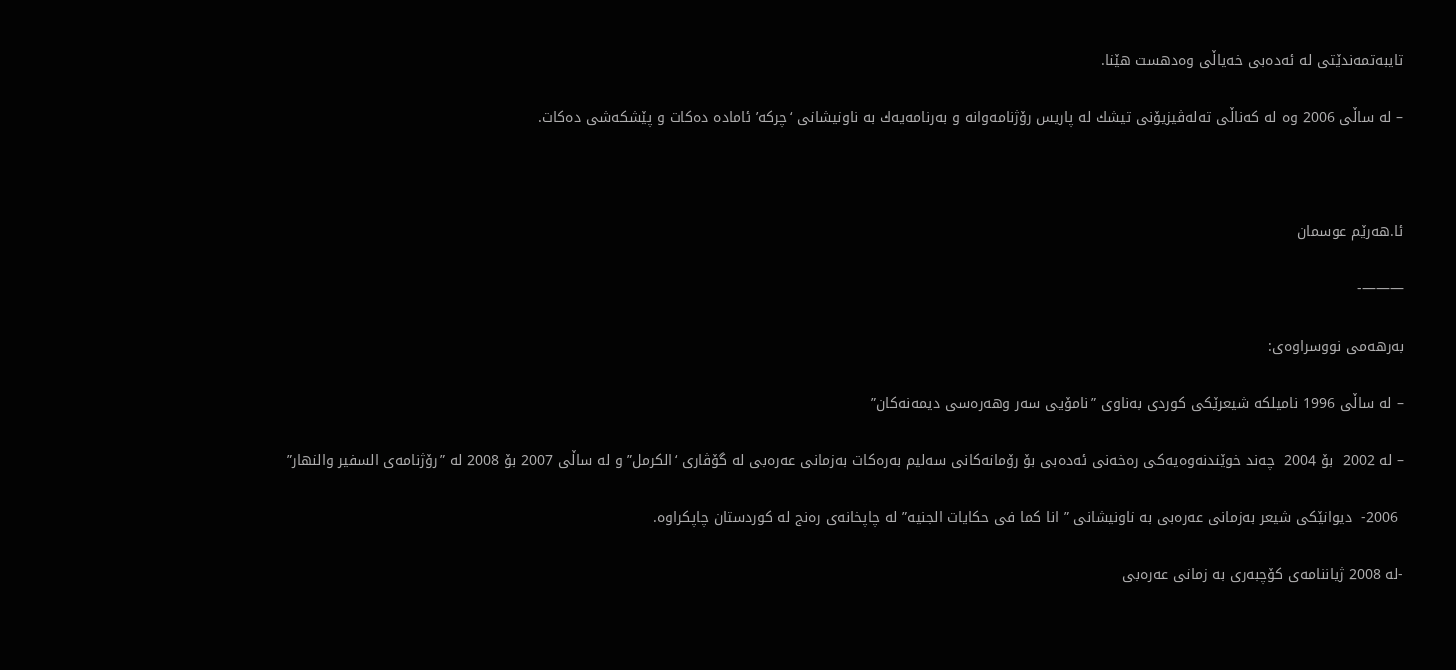تایبه‌تمه‌ندێتی له ئه‌ده‌بی خه‌یاڵی وه‌دهست هێنا.

– له ساڵی 2006 وه له كه‌ناڵی ته‌له‌ڤیزیۆنی تیشك له پاریس رۆژنامه‌وانه و به‌رنامه‌یه‌ك به‌ ناونیشانی ‘چركه’ ئاماده ده‌كات و پێشكه‌شی ده‌كات.



ئا.هه‌رێم عوسمان

———-

به‌رهه‌می نووسراوه‌ی:

– له‌ ساڵی 1996 نامیلكه شیعرێكی كوردی به‌ناوی ”نامۆیی سه‌ر وهه‌ره‌سی دیمه‌نه‌كان”

– له 2002  بۆ 2004  چه‌ند خوێندنه‌وه‌یه‌كی ره‌خه‌نی ئه‌ده‌بی بۆ رۆمانه‌كانی سه‌لیم به‌ره‌كات به‌زمانی عه‌ره‌بی له گۆڤاری ‘الكرمل” و له ساڵی 2007 بۆ 2008 له ”رۆژنامه‌ی السفیر والنهار”

 2006-  دیوانێكی شیعر به‌زمانی عه‌ره‌بی به‌ ناونیشانی ” انا كما فی حكایات الجنیه‌” له‌ چاپخانه‌ی ره‌نج له‌ كوردستان چاپكراوه.

-له 2008 ژیاننامه‌ی كۆچبه‌ری به‌ زمانی عه‌ره‌بی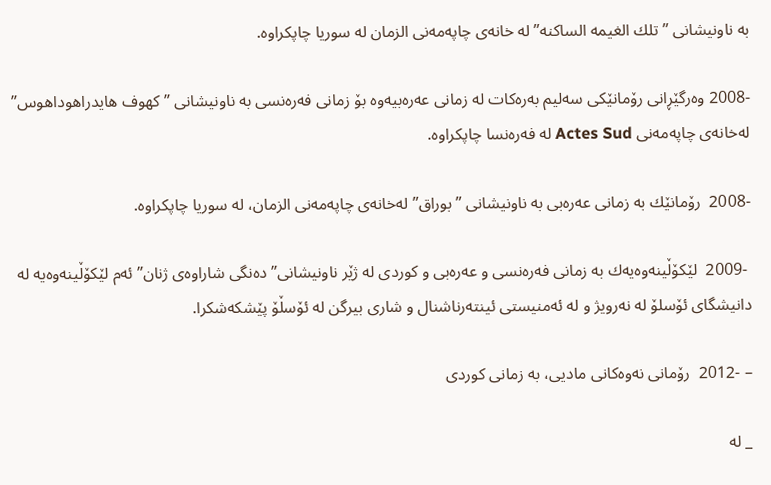به ناونیشانی ” تلك الغیمه‌ الساكنه‌” له خانه‌ی چاپه‌مه‌نی الزمان له سوریا چاپكراوه.

-2008 وه‌رگێڕانی رۆمانێكی سه‌لیم به‌ره‌كات له زمانی عه‌ره‌بیه‌وه بۆ زمانی فه‌ره‌نسی به ناونیشانی ” كهوف هایدراهوداهوس” له‌خانه‌ی چاپه‌مه‌نی Actes Sud له فه‌ره‌نسا چاپكراوه.

-2008  رۆمانێك به‌ زمانی عه‌ره‌بی به‌ ناونیشانی ”بوراق” له‌خانه‌ی چاپه‌مه‌نی الزمان، له‌ سوریا چاپكراوه.

 -2009  لێكۆڵینه‌وه‌یه‌ك به‌ زمانی فه‌ره‌نسی و عه‌ره‌بی و كوردی له ژێر ناونیشانی”ده‌نگی شاراوه‌ی ژنان” ئه‌م لێكۆڵینه‌وه‌یه له‌ دانیشگای ئۆسلۆ له نه‌رویژ و له ئه‌منیستی ئینته‌رناشنال و شاری بیرگن له ئۆسڵۆ پێشكه‌شكرا.

– -2012  رۆمانی نه‌وه‌کانی مادیی، به‌ زمانی کوردی

_ له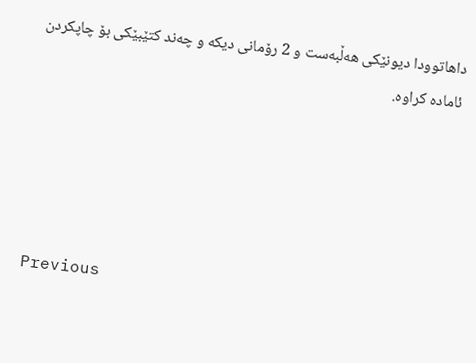داهاتوودا دیونێکی هه‌ڵبه‌ست و 2 رۆمانی دیکه‌ و چه‌ند كتێبێكی بۆ چاپكردن ئاماده‌ كراوه.





Previous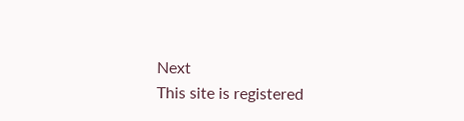Next
This site is registered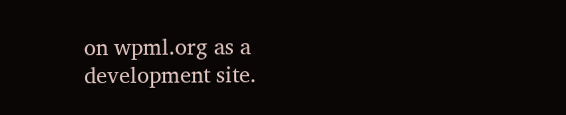on wpml.org as a development site.